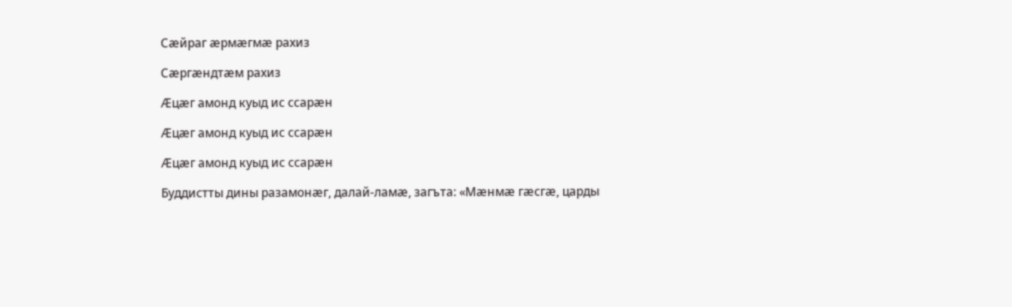Сӕйраг ӕрмӕгмӕ рахиз

Сӕргӕндтӕм рахиз

Ӕцӕг амонд куыд ис ссарӕн

Ӕцӕг амонд куыд ис ссарӕн

Ӕцӕг амонд куыд ис ссарӕн

Буддистты дины разамонӕг, далай-ламӕ, загъта: «Мӕнмӕ гӕсгӕ, царды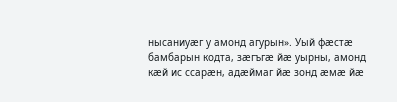нысаниуӕг у амонд агурын». Уый фӕстӕ бамбарын кодта, зӕгъгӕ йӕ уырны, амонд кӕй ис ссарӕн, адӕймаг йӕ зонд ӕмӕ йӕ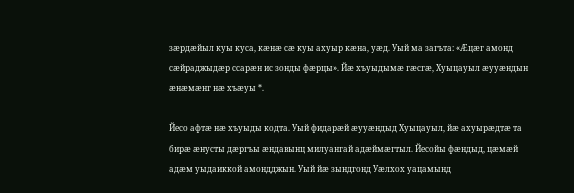зӕрдӕйыл куы куса, кӕнӕ сӕ куы ахуыр кӕна, уӕд. Уый ма загъта: «Ӕцӕг амонд сӕйраджыдӕр ссарӕн ис зонды фӕрцы». Йӕ хъуыдымӕ гӕсгӕ, Хуыцауыл ӕууӕндын ӕнӕмӕнг нӕ хъӕуы *.

Йесо афтӕ нӕ хъуыды кодта. Уый фидарӕй ӕууӕндыд Хуыцауыл, йӕ ахуырӕдтӕ та бирӕ ӕнусты дӕргъы ӕндавынц милуангай адӕймӕгтыл. Йесойы фӕндыд, цӕмӕй адӕм уыдаиккой амондджын. Уый йӕ зындгонд Уӕлхох уацамынд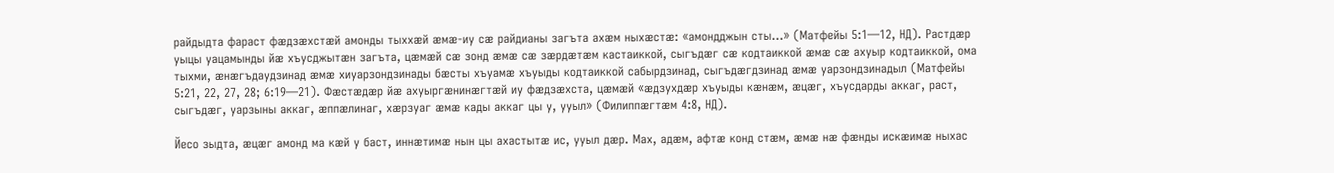райдыдта фараст фӕдзӕхстӕй амонды тыххӕй ӕмӕ-иу сӕ райдианы загъта ахӕм ныхӕстӕ: «амондджын сты...» (Матфейы 5:1—12, НД). Растдӕр уыцы уацамынды йӕ хъусджытӕн загъта, цӕмӕй сӕ зонд ӕмӕ сӕ зӕрдӕтӕм кастаиккой, сыгъдӕг сӕ кодтаиккой ӕмӕ сӕ ахуыр кодтаиккой, ома тыхми, ӕнӕгъдаудзинад ӕмӕ хиуарзондзинады бӕсты хъуамӕ хъуыды кодтаиккой сабырдзинад, сыгъдӕгдзинад ӕмӕ уарзондзинадыл (Матфейы 5:21, 22, 27, 28; 6:19—21). Фӕстӕдӕр йӕ ахуыргӕнинӕгтӕй иу фӕдзӕхста, цӕмӕй «ӕдзухдӕр хъуыды кӕнӕм, ӕцӕг, хъусдарды аккаг, раст, сыгъдӕг, уарзыны аккаг, ӕппӕлинаг, хӕрзуаг ӕмӕ кады аккаг цы у, ууыл» (Филиппӕгтӕм 4:8, НД).

Йесо зыдта, ӕцӕг амонд ма кӕй у баст, иннӕтимӕ нын цы ахастытӕ ис, ууыл дӕр. Мах, адӕм, афтӕ конд стӕм, ӕмӕ нӕ фӕнды искӕимӕ ныхас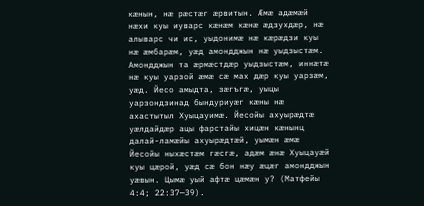кӕнын, нӕ рӕстӕг ӕрвитын. Ӕмӕ адӕмӕй нӕхи куы иуварс кӕнӕм кӕнӕ ӕдзухдӕр, нӕ алыварс чи ис, уыдонимӕ нӕ кӕрӕдзи куы нӕ ӕмбарӕм, уӕд амондджын нӕ уыдзыстӕм. Амондджын та ӕрмӕстдӕр уыдзыстӕм, иннӕтӕ нӕ куы уарзой ӕмӕ сӕ мах дӕр куы уарзӕм, уӕд. Йесо амыдта, зӕгъгӕ, уыцы уарзондзинад бындуриуӕг кӕны нӕ ахастытыл Хуыцауимӕ. Йесойы ахуырӕдтӕ уӕлдайдӕр ацы фарстайы хицӕн кӕнынц далай-ламӕйы ахуырӕдтӕй, уымӕн ӕмӕ Йесойы ныхӕстӕм гӕсгӕ, адӕм ӕнӕ Хуыцауӕй куы цӕрой, уӕд сӕ бон нӕу ӕцӕг амондджын уӕвын. Цымӕ уый афтӕ цӕмӕн у? (Матфейы 4:4; 22:37—39).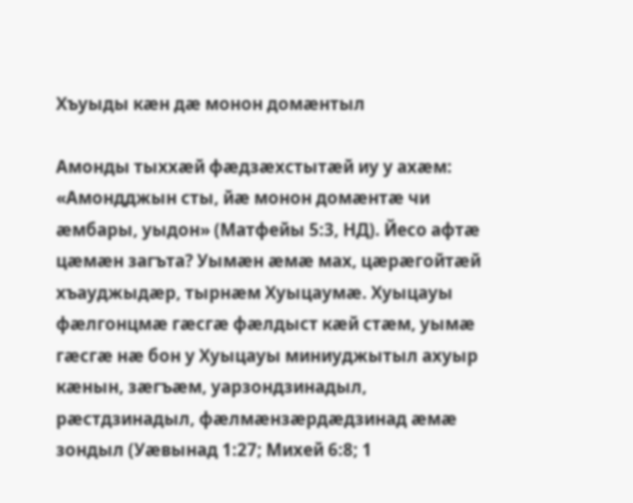Хъуыды кӕн дӕ монон домӕнтыл

Амонды тыххӕй фӕдзӕхстытӕй иу у ахӕм: «Амондджын сты, йӕ монон домӕнтӕ чи ӕмбары, уыдон» (Матфейы 5:3, НД). Йесо афтӕ цӕмӕн загъта? Уымӕн ӕмӕ мах, цӕрӕгойтӕй хъауджыдӕр, тырнӕм Хуыцаумӕ. Хуыцауы фӕлгонцмӕ гӕсгӕ фӕлдыст кӕй стӕм, уымӕ гӕсгӕ нӕ бон у Хуыцауы миниуджытыл ахуыр кӕнын, зӕгъӕм, уарзондзинадыл, рӕстдзинадыл, фӕлмӕнзӕрдӕдзинад ӕмӕ зондыл (Уӕвынад 1:27; Михей 6:8; 1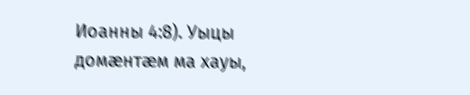Иоанны 4:8). Уыцы домӕнтӕм ма хауы,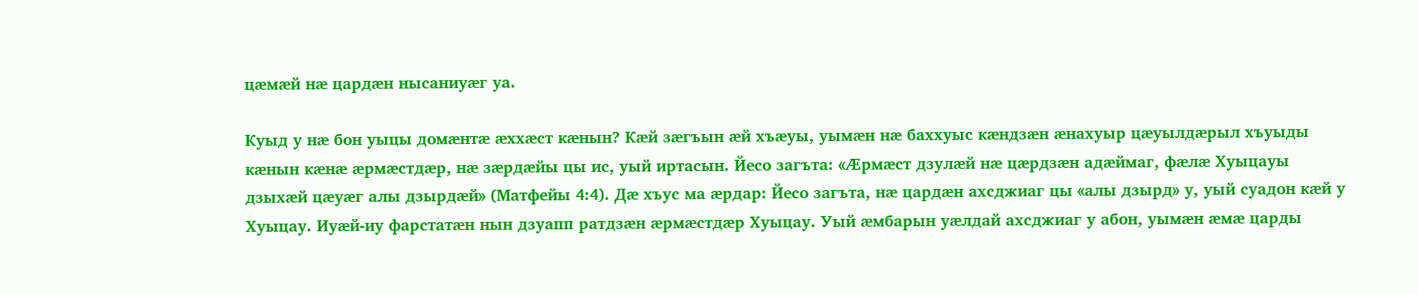цӕмӕй нӕ цардӕн нысаниуӕг уа.

Куыд у нӕ бон уыцы домӕнтӕ ӕххӕст кӕнын? Кӕй зӕгъын ӕй хъӕуы, уымӕн нӕ баххуыс кӕндзӕн ӕнахуыр цӕуылдӕрыл хъуыды кӕнын кӕнӕ ӕрмӕстдӕр, нӕ зӕрдӕйы цы ис, уый иртасын. Йесо загъта: «Ӕрмӕст дзулӕй нӕ цӕрдзӕн адӕймаг, фӕлӕ Хуыцауы дзыхӕй цӕуӕг алы дзырдӕй» (Матфейы 4:4). Дӕ хъус ма ӕрдар: Йесо загъта, нӕ цардӕн ахсджиаг цы «алы дзырд» у, уый суадон кӕй у Хуыцау. Иуӕй-иу фарстатӕн нын дзуапп ратдзӕн ӕрмӕстдӕр Хуыцау. Уый ӕмбарын уӕлдай ахсджиаг у абон, уымӕн ӕмӕ царды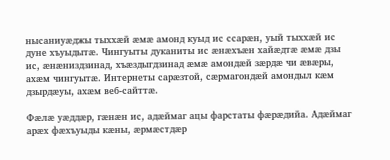нысаниуӕджы тыххӕй ӕмӕ амонд куыд ис ссарӕн, уый тыххӕй ис дуне хъуыдытӕ. Чингуыты дуканиты ис ӕнӕхъӕн хайӕдтӕ ӕмӕ дзы ис, ӕнӕниздзинад, хъӕздыгдзинад ӕмӕ амондӕй зӕрдӕ чи ӕвӕры, ахӕм чингуытӕ. Интернеты сарӕзтой, сӕрмагондӕй амондыл кӕм дзырдӕуы, ахӕм веб-сайттӕ.

Фӕлӕ уӕддӕр, гӕнӕн ис, адӕймаг ацы фарстаты фӕрӕдийа. Адӕймаг арӕх фӕхъуыды кӕны, ӕрмӕстдӕр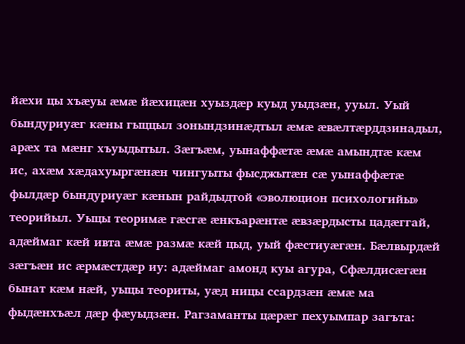йӕхи цы хъӕуы ӕмӕ йӕхицӕн хуыздӕр куыд уыдзӕн, ууыл. Уый бындуриуӕг кӕны гыццыл зонындзинӕдтыл ӕмӕ ӕвӕлтӕрддзинадыл, арӕх та мӕнг хъуыдытыл. Зӕгъӕм, уынаффӕтӕ ӕмӕ амындтӕ кӕм ис, ахӕм хӕдахуыргӕнӕн чингуыты фысджытӕн сӕ уынаффӕтӕ фылдӕр бындуриуӕг кӕнын райдыдтой «эволюцион психологийы» теорийыл. Уыцы теоримӕ гӕсгӕ ӕнкъарӕнтӕ ӕвзӕрдысты цадӕггай, адӕймаг кӕй ивта ӕмӕ размӕ кӕй цыд, уый фӕстиуӕгӕн. Бӕлвырдӕй зӕгъӕн ис ӕрмӕстдӕр иу: адӕймаг амонд куы агура, Сфӕлдисӕгӕн бынат кӕм нӕй, уыцы теориты, уӕд ницы ссардзӕн ӕмӕ ма фыдӕнхъӕл дӕр фӕуыдзӕн. Рагзаманты цӕрӕг пехуымпар загъта: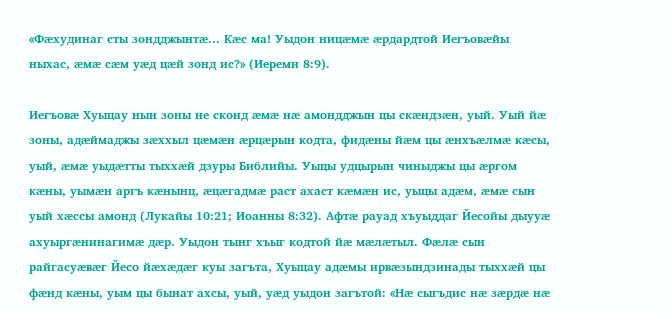«Фӕхудинаг сты зондджынтӕ... Кӕс ма! Уыдон ницӕмӕ ӕрдардтой Иегъовӕйы ныхас, ӕмӕ сӕм уӕд цӕй зонд ис?» (Иереми 8:9).

Иегъовӕ Хуыцау нын зоны не сконд ӕмӕ нӕ амондджын цы скӕндзӕн, уый. Уый йӕ зоны, адӕймаджы зӕххыл цӕмӕн ӕрцӕрын кодта, фидӕны йӕм цы ӕнхъӕлмӕ кӕсы, уый, ӕмӕ уыдӕтты тыххӕй дзуры Библийы. Уыцы удцырын чиныджы цы ӕргом кӕны, уымӕн аргъ кӕнынц, ӕцӕгадмӕ раст ахаст кӕмӕн ис, уыцы адӕм, ӕмӕ сын уый хӕссы амонд (Лукайы 10:21; Иоанны 8:32). Афтӕ рауад хъуыддаг Йесойы дыууӕ ахуыргӕнинагимӕ дӕр. Уыдон тынг хъыг кодтой йӕ мӕлӕтыл. Фӕлӕ сын райгасуӕвӕг Йесо йӕхӕдӕг куы загъта, Хуыцау адӕмы ирвӕзындзинады тыххӕй цы фӕнд кӕны, уым цы бынат ахсы, уый, уӕд уыдон загътой: «Нӕ сыгъдис нӕ зӕрдӕ нӕ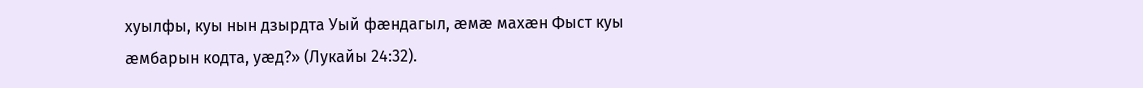хуылфы, куы нын дзырдта Уый фӕндагыл, ӕмӕ махӕн Фыст куы ӕмбарын кодта, уӕд?» (Лукайы 24:32).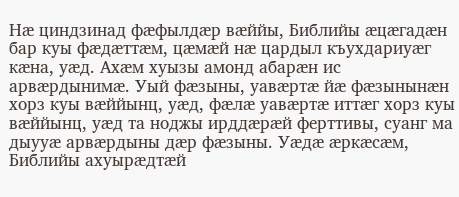Нӕ циндзинад фӕфылдӕр вӕййы, Библийы ӕцӕгадӕн бар куы фӕдӕттӕм, цӕмӕй нӕ цардыл къухдариуӕг кӕна, уӕд. Ахӕм хуызы амонд абарӕн ис арвӕрдынимӕ. Уый фӕзыны, уавӕртӕ йӕ фӕзынынӕн хорз куы вӕййынц, уӕд, фӕлӕ уавӕртӕ иттӕг хорз куы вӕййынц, уӕд та ноджы ирддӕрӕй ферттивы, суанг ма дыууӕ арвӕрдыны дӕр фӕзыны. Уӕдӕ ӕркӕсӕм, Библийы ахуырӕдтӕй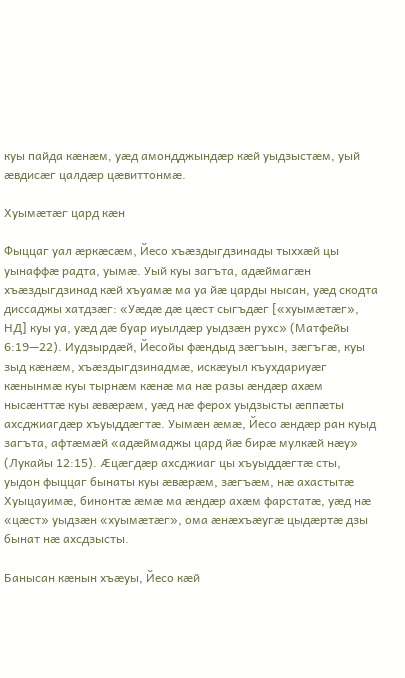куы пайда кӕнӕм, уӕд амондджындӕр кӕй уыдзыстӕм, уый ӕвдисӕг цалдӕр цӕвиттонмӕ.

Хуымӕтӕг цард кӕн

Фыццаг уал ӕркӕсӕм, Йесо хъӕздыгдзинады тыххӕй цы уынаффӕ радта, уымӕ. Уый куы загъта, адӕймагӕн хъӕздыгдзинад кӕй хъуамӕ ма уа йӕ царды нысан, уӕд скодта диссаджы хатдзӕг: «Уӕдӕ дӕ цӕст сыгъдӕг [«хуымӕтӕг», НД] куы уа, уӕд дӕ буар иуылдӕр уыдзӕн рухс» (Матфейы 6:19—22). Иудзырдӕй, Йесойы фӕндыд зӕгъын, зӕгъгӕ, куы зыд кӕнӕм, хъӕздыгдзинадмӕ, искӕуыл къухдариуӕг кӕнынмӕ куы тырнӕм кӕнӕ ма нӕ разы ӕндӕр ахӕм нысӕнттӕ куы ӕвӕрӕм, уӕд нӕ ферох уыдзысты ӕппӕты ахсджиагдӕр хъуыддӕгтӕ. Уымӕн ӕмӕ, Йесо ӕндӕр ран куыд загъта, афтӕмӕй «адӕймаджы цард йӕ бирӕ мулкӕй нӕу» (Лукайы 12:15). Ӕцӕгдӕр ахсджиаг цы хъуыддӕгтӕ сты, уыдон фыццаг бынаты куы ӕвӕрӕм, зӕгъӕм, нӕ ахастытӕ Хуыцауимӕ, бинонтӕ ӕмӕ ма ӕндӕр ахӕм фарстатӕ, уӕд нӕ «цӕст» уыдзӕн «хуымӕтӕг», ома ӕнӕхъӕугӕ цыдӕртӕ дзы бынат нӕ ахсдзысты.

Банысан кӕнын хъӕуы, Йесо кӕй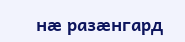нӕ разӕнгард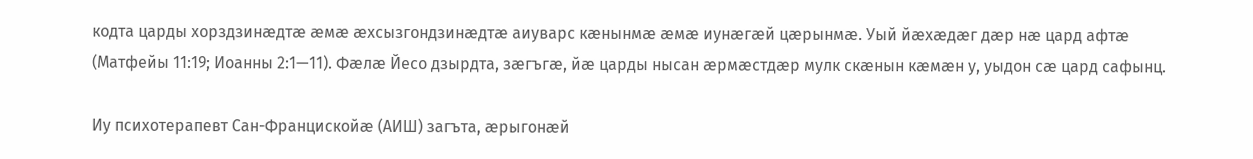кодта царды хорздзинӕдтӕ ӕмӕ ӕхсызгондзинӕдтӕ аиуварс кӕнынмӕ ӕмӕ иунӕгӕй цӕрынмӕ. Уый йӕхӕдӕг дӕр нӕ цард афтӕ (Матфейы 11:19; Иоанны 2:1—11). Фӕлӕ Йесо дзырдта, зӕгъгӕ, йӕ царды нысан ӕрмӕстдӕр мулк скӕнын кӕмӕн у, уыдон сӕ цард сафынц.

Иу психотерапевт Сан-Францискойӕ (АИШ) загъта, ӕрыгонӕй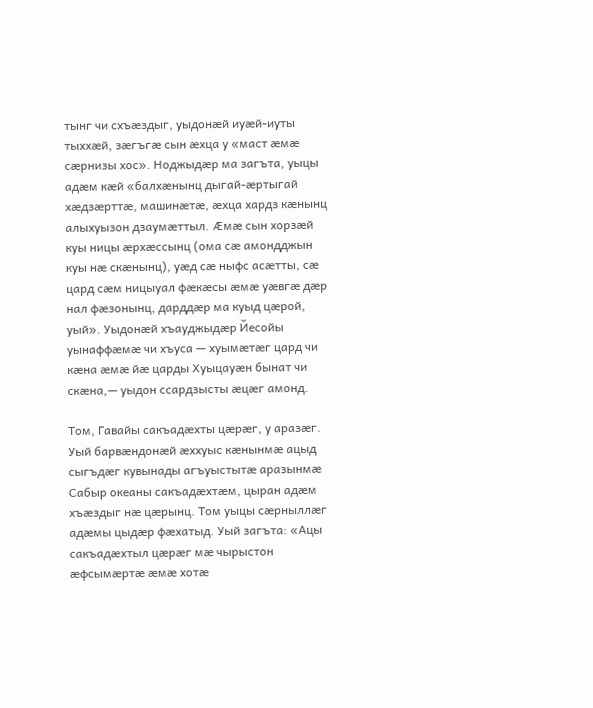тынг чи схъӕздыг, уыдонӕй иуӕй-иуты тыххӕй, зӕгъгӕ сын ӕхца у «маст ӕмӕ сӕрнизы хос». Ноджыдӕр ма загъта, уыцы адӕм кӕй «балхӕнынц дыгай-ӕртыгай хӕдзӕрттӕ, машинӕтӕ, ӕхца хардз кӕнынц алыхуызон дзаумӕттыл. Ӕмӕ сын хорзӕй куы ницы ӕрхӕссынц (ома сӕ амондджын куы нӕ скӕнынц), уӕд сӕ ныфс асӕтты, сӕ цард сӕм ницыуал фӕкӕсы ӕмӕ уӕвгӕ дӕр нал фӕзонынц, дарддӕр ма куыд цӕрой, уый». Уыдонӕй хъауджыдӕр Йесойы уынаффӕмӕ чи хъуса — хуымӕтӕг цард чи кӕна ӕмӕ йӕ царды Хуыцауӕн бынат чи скӕна,— уыдон ссардзысты ӕцӕг амонд.

Том, Гавайы сакъадӕхты цӕрӕг, у аразӕг. Уый барвӕндонӕй ӕххуыс кӕнынмӕ ацыд сыгъдӕг кувынады агъуыстытӕ аразынмӕ Сабыр океаны сакъадӕхтӕм, цыран адӕм хъӕздыг нӕ цӕрынц. Том уыцы сӕрныллӕг адӕмы цыдӕр фӕхатыд. Уый загъта: «Ацы сакъадӕхтыл цӕрӕг мӕ чырыстон ӕфсымӕртӕ ӕмӕ хотӕ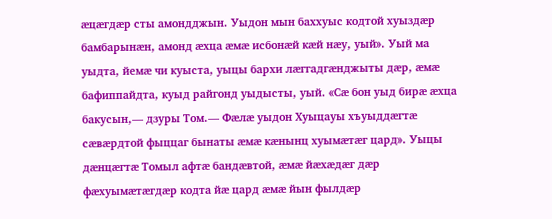ӕцӕгдӕр сты амондджын. Уыдон мын баххуыс кодтой хуыздӕр бамбарынӕн, амонд ӕхца ӕмӕ исбонӕй кӕй нӕу, уый». Уый ма уыдта, йемӕ чи куыста, уыцы бархи лӕггадгӕнджыты дӕр, ӕмӕ бафиппайдта, куыд райгонд уыдысты, уый. «Сӕ бон уыд бирӕ ӕхца бакусын,— дзуры Том.— Фӕлӕ уыдон Хуыцауы хъуыддӕгтӕ сӕвӕрдтой фыццаг бынаты ӕмӕ кӕнынц хуымӕтӕг цард». Уыцы дӕнцӕгтӕ Томыл афтӕ бандӕвтой, ӕмӕ йӕхӕдӕг дӕр фӕхуымӕтӕгдӕр кодта йӕ цард ӕмӕ йын фылдӕр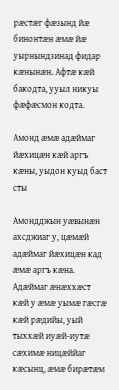рӕстӕг фӕзынд йӕ бинонтӕн ӕмӕ йӕ уырнындзинад фидар кӕнынӕн. Афтӕ кӕй бакодта, ууыл никуы фӕфӕсмон кодта.

Амонд ӕмӕ адӕймаг йӕхицӕн кӕй аргъ кӕны, уыдон куыд баст сты

Амондджын уӕвынӕн ахсджиаг у, цӕмӕй адӕймаг йӕхицӕн кад ӕмӕ аргъ кӕна. Адӕймаг ӕнӕххӕст кӕй у ӕмӕ уымӕ гӕсгӕ кӕй рӕдийы, уый тыххӕй иуӕй-иутӕ сӕхимӕ ницӕййаг кӕсынц, ӕмӕ бирӕтӕм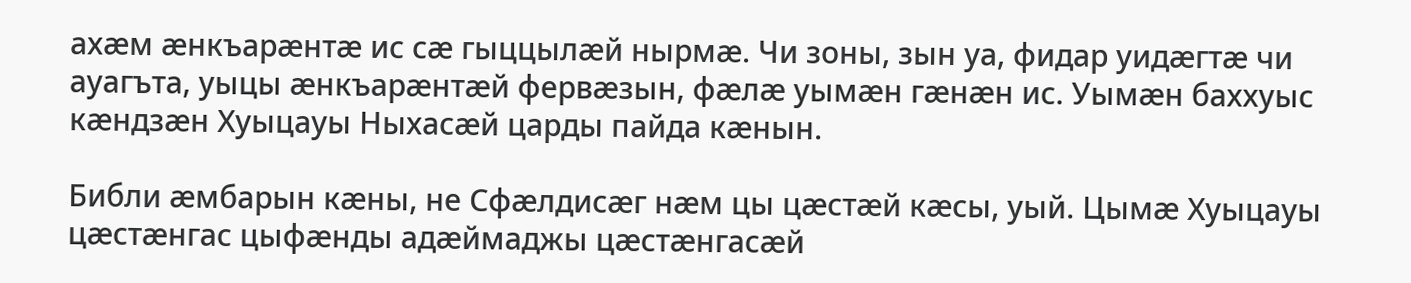ахӕм ӕнкъарӕнтӕ ис сӕ гыццылӕй нырмӕ. Чи зоны, зын уа, фидар уидӕгтӕ чи ауагъта, уыцы ӕнкъарӕнтӕй фервӕзын, фӕлӕ уымӕн гӕнӕн ис. Уымӕн баххуыс кӕндзӕн Хуыцауы Ныхасӕй царды пайда кӕнын.

Библи ӕмбарын кӕны, не Сфӕлдисӕг нӕм цы цӕстӕй кӕсы, уый. Цымӕ Хуыцауы цӕстӕнгас цыфӕнды адӕймаджы цӕстӕнгасӕй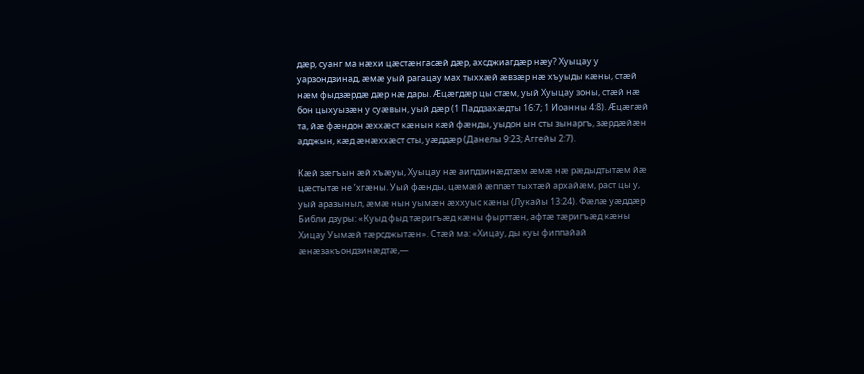дӕр, суанг ма нӕхи цӕстӕнгасӕй дӕр, ахсджиагдӕр нӕу? Хуыцау у уарзондзинад, ӕмӕ уый рагацау мах тыххӕй ӕвзӕр нӕ хъуыды кӕны, стӕй нӕм фыдзӕрдӕ дӕр нӕ дары. Ӕцӕгдӕр цы стӕм, уый Хуыцау зоны, стӕй нӕ бон цыхуызӕн у суӕвын, уый дӕр (1 Паддзахӕдты 16:7; 1 Иоанны 4:8). Ӕцӕгӕй та, йӕ фӕндон ӕххӕст кӕнын кӕй фӕнды, уыдон ын сты зынаргъ, зӕрдӕйӕн адджын, кӕд ӕнӕххӕст сты, уӕддӕр (Данелы 9:23; Аггейы 2:7).

Кӕй зӕгъын ӕй хъӕуы, Хуыцау нӕ аипдзинӕдтӕм ӕмӕ нӕ рӕдыдтытӕм йӕ цӕстытӕ не ’хгӕны. Уый фӕнды, цӕмӕй ӕппӕт тыхтӕй архайӕм, раст цы у, уый аразыныл, ӕмӕ нын уымӕн ӕххуыс кӕны (Лукайы 13:24). Фӕлӕ уӕддӕр Библи дзуры: «Куыд фыд тӕригъӕд кӕны фырттӕн, афтӕ тӕригъӕд кӕны Хицау Уымӕй тӕрсджытӕн». Стӕй ма: «Хицау, ды куы фиппайай ӕнӕзакъондзинӕдтӕ,—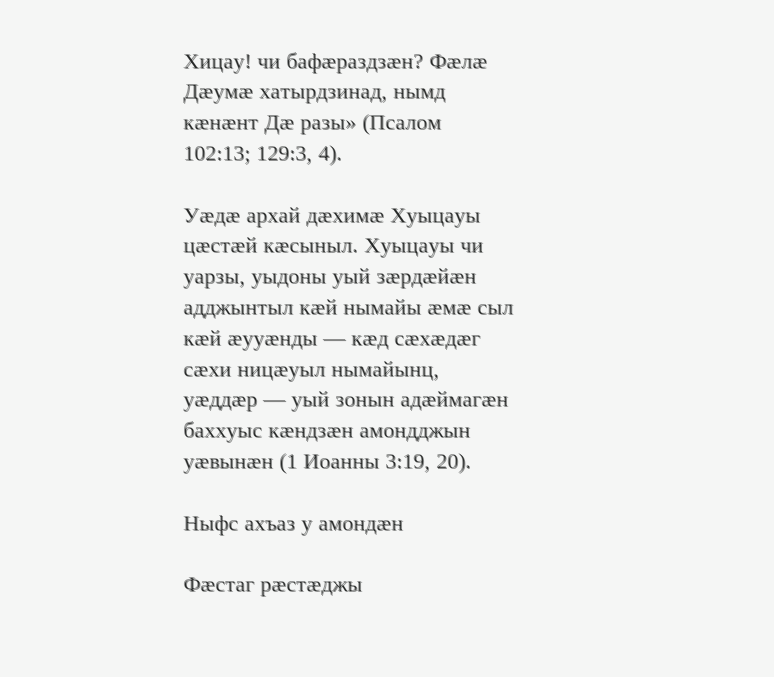Хицау! чи бафӕраздзӕн? Фӕлӕ Дӕумӕ хатырдзинад, нымд кӕнӕнт Дӕ разы» (Псалом 102:13; 129:3, 4).

Уӕдӕ архай дӕхимӕ Хуыцауы цӕстӕй кӕсыныл. Хуыцауы чи уарзы, уыдоны уый зӕрдӕйӕн адджынтыл кӕй нымайы ӕмӕ сыл кӕй ӕууӕнды — кӕд сӕхӕдӕг сӕхи ницӕуыл нымайынц, уӕддӕр — уый зонын адӕймагӕн баххуыс кӕндзӕн амондджын уӕвынӕн (1 Иоанны 3:19, 20).

Ныфс ахъаз у амондӕн

Фӕстаг рӕстӕджы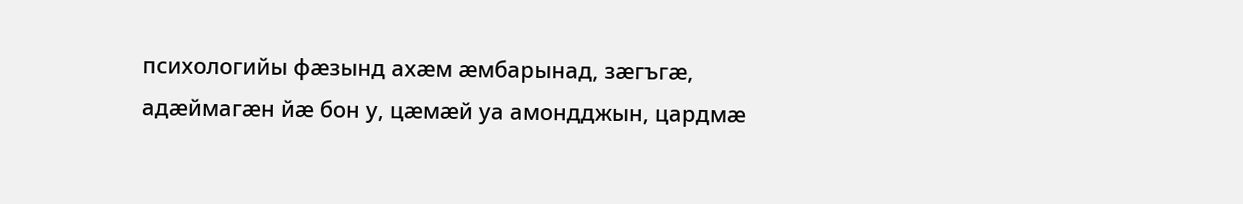психологийы фӕзынд ахӕм ӕмбарынад, зӕгъгӕ, адӕймагӕн йӕ бон у, цӕмӕй уа амондджын, цардмӕ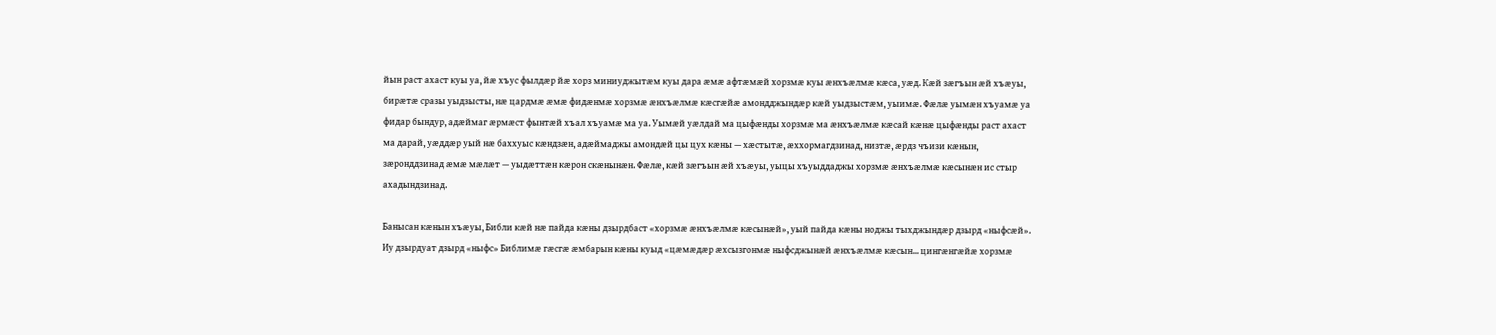йын раст ахаст куы уа, йӕ хъус фылдӕр йӕ хорз миниуджытӕм куы дара ӕмӕ афтӕмӕй хорзмӕ куы ӕнхъӕлмӕ кӕса, уӕд. Кӕй зӕгъын ӕй хъӕуы, бирӕтӕ сразы уыдзысты, нӕ цардмӕ ӕмӕ фидӕнмӕ хорзмӕ ӕнхъӕлмӕ кӕсгӕйӕ амондджындӕр кӕй уыдзыстӕм, уыимӕ. Фӕлӕ уымӕн хъуамӕ уа фидар бындур, адӕймаг ӕрмӕст фынтӕй хъал хъуамӕ ма уа. Уымӕй уӕлдай ма цыфӕнды хорзмӕ ма ӕнхъӕлмӕ кӕсай кӕнӕ цыфӕнды раст ахаст ма дарай, уӕддӕр уый нӕ баххуыс кӕндзӕн, адӕймаджы амондӕй цы цух кӕны — хӕстытӕ, ӕххормагдзинад, низтӕ, ӕрдз чъизи кӕнын, зӕронддзинад ӕмӕ мӕлӕт — уыдӕттӕн кӕрон скӕнынӕн. Фӕлӕ, кӕй зӕгъын ӕй хъӕуы, уыцы хъуыддаджы хорзмӕ ӕнхъӕлмӕ кӕсынӕн ис стыр ахадындзинад.

Банысан кӕнын хъӕуы, Библи кӕй нӕ пайда кӕны дзырдбаст «хорзмӕ ӕнхъӕлмӕ кӕсынӕй», уый пайда кӕны ноджы тыхджындӕр дзырд «ныфсӕй». Иу дзырдуат дзырд «ныфс» Библимӕ гӕсгӕ ӕмбарын кӕны куыд «цӕмӕдӕр ӕхсызгонмӕ ныфсджынӕй ӕнхъӕлмӕ кӕсын... цингӕнгӕйӕ хорзмӕ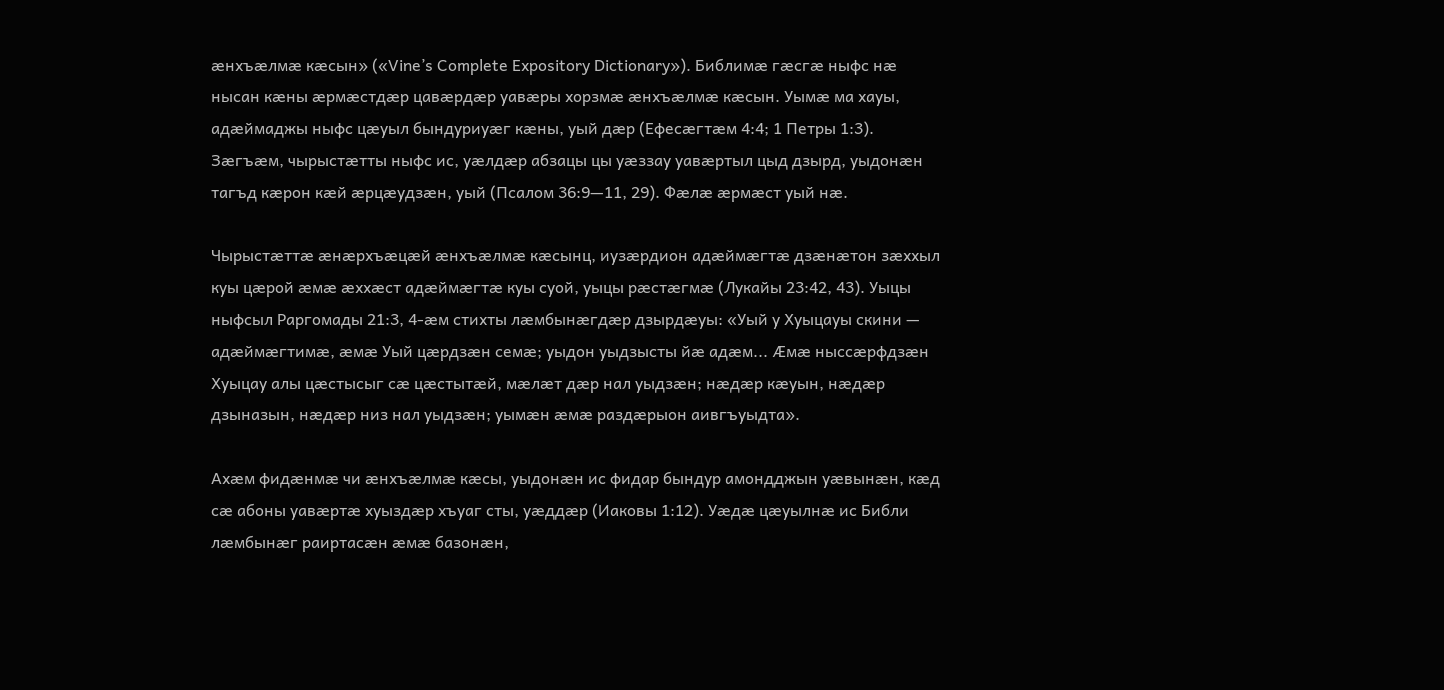ӕнхъӕлмӕ кӕсын» («Vine’s Complete Expository Dictionary»). Библимӕ гӕсгӕ ныфс нӕ нысан кӕны ӕрмӕстдӕр цавӕрдӕр уавӕры хорзмӕ ӕнхъӕлмӕ кӕсын. Уымӕ ма хауы, адӕймаджы ныфс цӕуыл бындуриуӕг кӕны, уый дӕр (Ефесӕгтӕм 4:4; 1 Петры 1:3). Зӕгъӕм, чырыстӕтты ныфс ис, уӕлдӕр абзацы цы уӕззау уавӕртыл цыд дзырд, уыдонӕн тагъд кӕрон кӕй ӕрцӕудзӕн, уый (Псалом 36:9—11, 29). Фӕлӕ ӕрмӕст уый нӕ.

Чырыстӕттӕ ӕнӕрхъӕцӕй ӕнхъӕлмӕ кӕсынц, иузӕрдион адӕймӕгтӕ дзӕнӕтон зӕххыл куы цӕрой ӕмӕ ӕххӕст адӕймӕгтӕ куы суой, уыцы рӕстӕгмӕ (Лукайы 23:42, 43). Уыцы ныфсыл Раргомады 21:3, 4-ӕм стихты лӕмбынӕгдӕр дзырдӕуы: «Уый у Хуыцауы скини — адӕймӕгтимӕ, ӕмӕ Уый цӕрдзӕн семӕ; уыдон уыдзысты йӕ адӕм... Ӕмӕ ныссӕрфдзӕн Хуыцау алы цӕстысыг сӕ цӕстытӕй, мӕлӕт дӕр нал уыдзӕн; нӕдӕр кӕуын, нӕдӕр дзыназын, нӕдӕр низ нал уыдзӕн; уымӕн ӕмӕ раздӕрыон аивгъуыдта».

Ахӕм фидӕнмӕ чи ӕнхъӕлмӕ кӕсы, уыдонӕн ис фидар бындур амондджын уӕвынӕн, кӕд сӕ абоны уавӕртӕ хуыздӕр хъуаг сты, уӕддӕр (Иаковы 1:12). Уӕдӕ цӕуылнӕ ис Библи лӕмбынӕг раиртасӕн ӕмӕ базонӕн,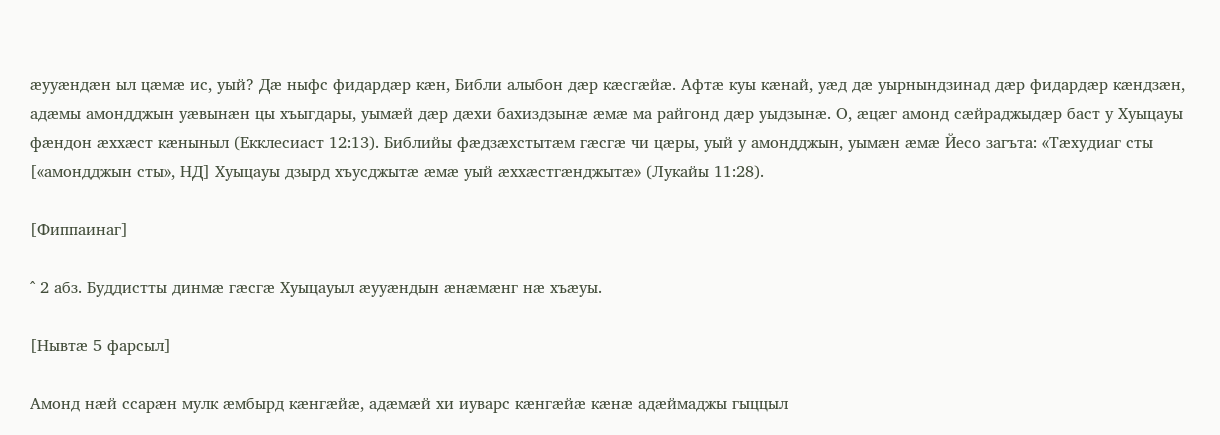ӕууӕндӕн ыл цӕмӕ ис, уый? Дӕ ныфс фидардӕр кӕн, Библи алыбон дӕр кӕсгӕйӕ. Афтӕ куы кӕнай, уӕд дӕ уырнындзинад дӕр фидардӕр кӕндзӕн, адӕмы амондджын уӕвынӕн цы хъыгдары, уымӕй дӕр дӕхи бахиздзынӕ ӕмӕ ма райгонд дӕр уыдзынӕ. О, ӕцӕг амонд сӕйраджыдӕр баст у Хуыцауы фӕндон ӕххӕст кӕныныл (Екклесиаст 12:13). Библийы фӕдзӕхстытӕм гӕсгӕ чи цӕры, уый у амондджын, уымӕн ӕмӕ Йесо загъта: «Тӕхудиаг сты [«амондджын сты», НД] Хуыцауы дзырд хъусджытӕ ӕмӕ уый ӕххӕстгӕнджытӕ» (Лукайы 11:28).

[Фиппаинаг]

^ 2 абз. Буддистты динмӕ гӕсгӕ Хуыцауыл ӕууӕндын ӕнӕмӕнг нӕ хъӕуы.

[Нывтӕ 5 фарсыл]

Амонд нӕй ссарӕн мулк ӕмбырд кӕнгӕйӕ, адӕмӕй хи иуварс кӕнгӕйӕ кӕнӕ адӕймаджы гыццыл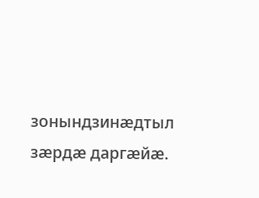зонындзинӕдтыл зӕрдӕ даргӕйӕ.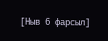[Ныв 6 фарсыл]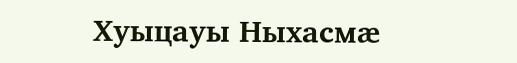Хуыцауы Ныхасмӕ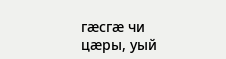гӕсгӕ чи цӕры, уый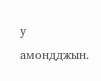у амондджын.